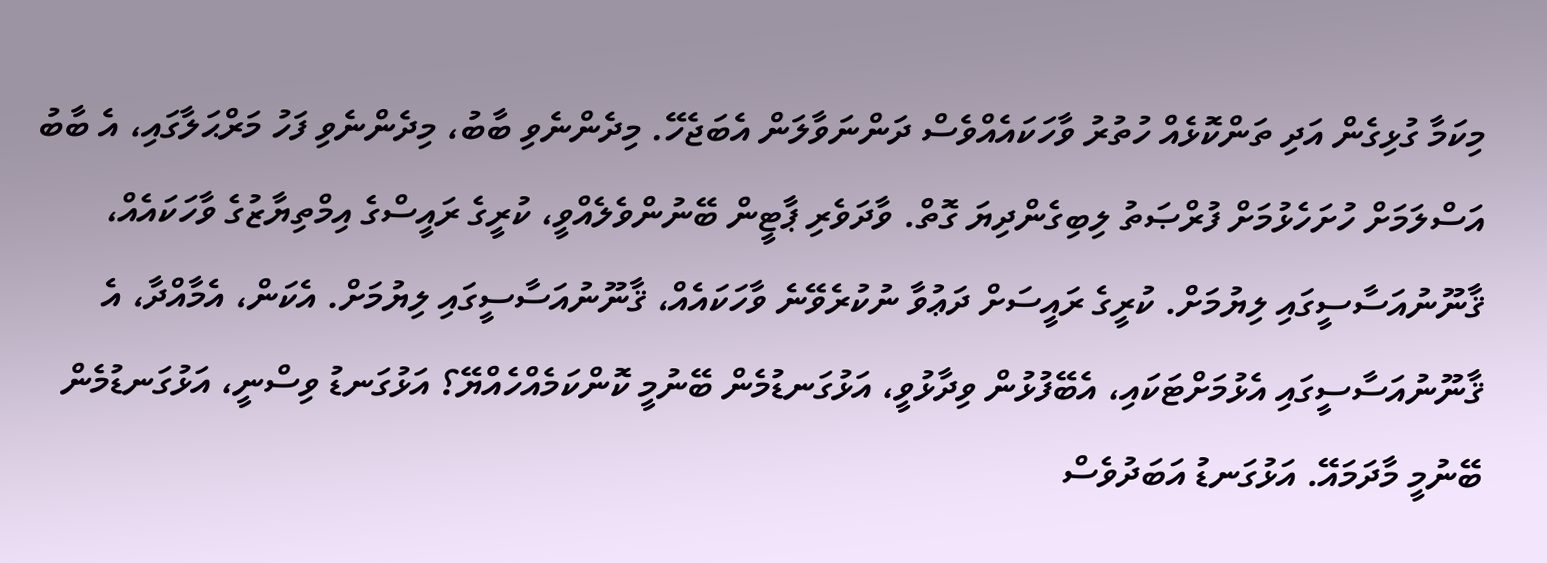މިކަމާ ގުޅިގެން އަދި ތަންކޮޅެއް ހުތުރު ވާހަކައެއްވެސް ދަންނަވާލަން އެބަޖެހޭ. މިދެންނެވި ބާބު، މިދެންނެވި ފަހު މަރްޙަލާގައި، އެ ބާބު އަސްލަމަށް ހުށަހެޅުމަށް ފުރްޞަތު ލިބިގެންދިޔަ ގޮތް. ވާދަވެރި ޕާޓީން ބޭނުންވެލެއްވީ، ކުރީގެ ރައީސްގެ އިމްތިޔާޒުގެ ވާހަކައެއް، ޤާނޫނުއަސާސީގައި ލިޔުމަށް. ކުރީގެ ރައީސަށް ދަޢުވާ ނުކުރެވޭނެ ވާހަކައެއް، ޤާނޫނުއަސާސީގައި ލިޔުމަށް. އެކަން، އެމާއްދާ، އެ ޤާނޫނުއަސާސީގައި އެޅުމަށްޓަކައި، އެބޭފުޅުން ވިދާޅުވީ، އަޅުގަނޑުމެން ބޭނުމީ ކޮންކަމެއްހެއްޔޭ؟ އަޅުގަނޑު ވިސްނީ، އަޅުގަނޑުމެން ބޭނުމީ މާދަމައޭ. އަޅުގަނޑު އަބަދުވެސް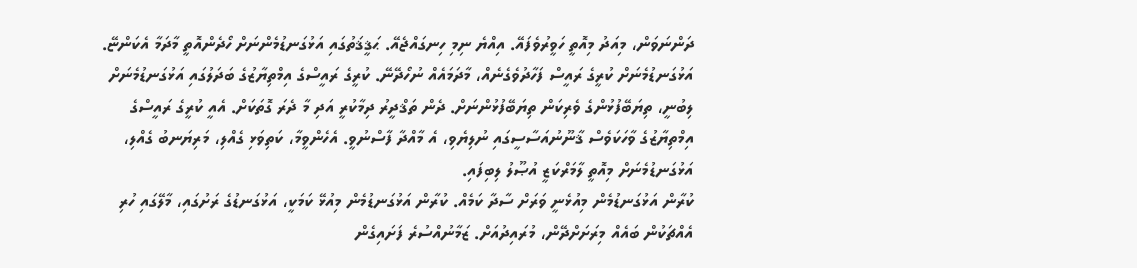ދަންނަވަން، މިއަދު މިއޮތީ ހަވީރުވެފައޭ. އިއްޔެ ނިމި ހިނގައްޖެއޭ. ޙަޤީޤަތުގައި އަޅުގަނޑުމެންނަށް ހޯދެންއޮތީ މާދަމާ އެކަންޏޭ. އަޅުގަނޑުމެނަށް ކުރީގެ ރައީސް ފަހާދުވެގެނެއް، މާދަމައެއް ނުހޯދޭނޭ. ކުރީގެ ރައީސްގެ އިމްތިޔާޒުގެ ބަދަލުގައި އަޅުގަނޑުމެނަށް ލިބުނީ، ތިޔަބޭފުޅުންގެ ވެރިކަން ތިޔަބޭފުޅުންނަށް. ދެން ތަޤްދީރު ދިމާކުރީ އަދި މާ ދެރަ ގޮތަކަށް. އެއީ ކުރީގެ ރައީސްގެ އިމްތިޔާޒުގެ ވާހަކަވެސް ޤާނޫނުއަސާސީގައި ނުލިޔެވި، އެ މާއްދާ ފާސްނުވީ. އެހެންވީމާ، ކަތިވަޅި ގެއްލި، މަރިޔަނބު ގެއްލި، އަޅުގަނޑުމެނަށް މިއޮތީ ލާމަރްކަޒީ އުޞޫލު ލިބިފައި.
ކުރާން އަޅުގަނޑުމެން މިއުޅެނީ ވަރަށް ސާދާ ކަމެއް. ކުރާން އަޅުގަނޑުމެން މިއުޅޭ ކަމަކީ، އަޅުގަނޑުގެ ރަށުގައި، މާލޭގައި ހުރި އެއްޗަކުން ބައެއް މިރަށަށްދޭން، މުރައިދުއަށް. ޒަމާނުއްސުރެ ފަށައިގެން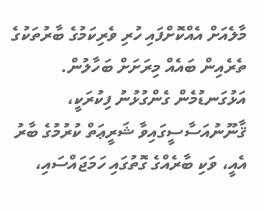މާލެއަށް އެއްކޮށްފައި ހުރި ވެރިކަމުގެ ބާރުތަކުގެ ތެރެއިން ބައެއް މިރަށަށް ބަހާލުން. އަޅުގަނޑުމެން ގެންގުޅުނު ފިކުރަކީ، ޤާނޫނުއަސާސީގައިވާ ޝަރީޢަތް ކުރުމުގެ ބާރު އެއީ، ވަކި ބާރެއްގެ ގޮތުގައި ހަމަޖައްސައި،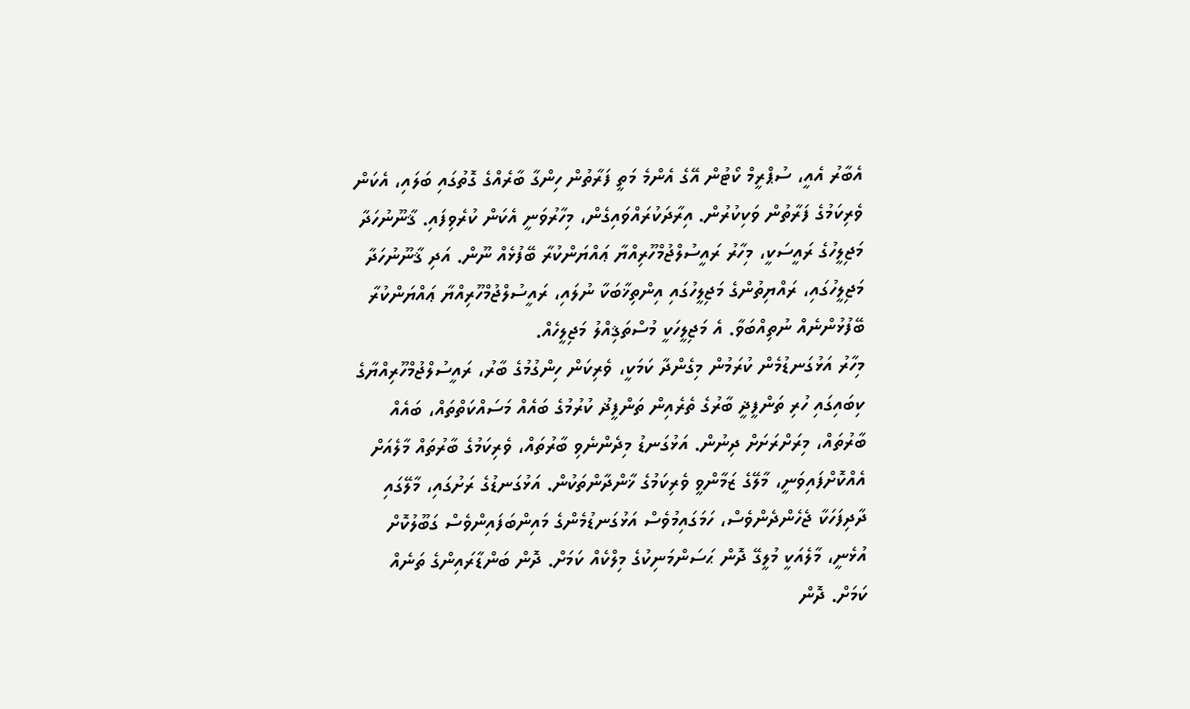އެބާރު އެއީ، ސުޕްރީމް ކޯޓުން އޭގެ އެންމެ މަތީ ފަރާތުން ހިންގާ ބާރެއްގެ ގޮތުގައި ބަލައި، އެކަން ވެރިކަމުގެ ފަރާތުން ވަކިކުރުން. އިރާދަކުރައްވައިގެން، މިހާރުވަނީ އެކަން ކުރެވިފައި. ޤާނޫނުހަދާ މަޖިލީހުގެ ރައީސަކީ، މިހާރު ރައީސުލްޖުމްހޫރިއްޔާ ޢައްޔަންކުރާ ބޭފުޅެއް ނޫން. އަދި ޤާނޫނުހަދާ މަޖިލީހުގައި، ރައްޔިތުންގެ މަޖިލީހުގައި އިންތިޚާބަކާ ނުލައި، ރައީސުލްޖުމްހޫރިއްޔާ ޢައްޔަންކުރާ ބޭފުޅުންނެއް ނުތިއްބަވާ. އެ މަޖިލީހަކީ މުސްތަޤިއްލު މަޖިލީހެއް.
މިހާރު އަޅުގަނޑުމެން ކުރަމުން މިގެންދާ ކަމަކީ، ވެރިކަން ހިންގުމުގެ ބާރު، ރައީސުލްޖުމްހޫރިއްޔާގެ ކިބައިގައި ހުރި ތަންފީޛީ ބާރުގެ ތެރެއިން ތަންފީޛު ކުރުމުގެ ބައެއް މަސައްކަތްތައް، ބައެއް ބާރުތައް، މިރަށްރަށަށް ދިނުން. އަޅުގަނޑު މިދެންނެވި ބާރުތައް، ވެރިކަމުގެ ބާރުތައް މާލެއަށް އެއްކޮށްފައިވަނީ، މާލޭގެ ޒަމާންވީ ވެރިކަމުގެ ޚާންދާންތަކުން. އަޅުގަނޑުގެ ރަށުގައި، މާލޭގައި ދާދިފަހަކާ ޖެހެންދެންވެސް، ހަމަގައިމުވެސް އަޅުގަނޑުމެންގެ މައިންބަފައިންވެސް ގަބޫލުކޮށް އުޅެނީ، މާލެއަކީ މުލީގޭ ދޮން ޙަސަންމަނިކުގެ މިލްކެއް ކަމަށް. ދޮން ބަންޑާރައިންގެ ތަނެއް ކަމަށް. ދޮން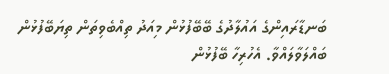ބަނޑާރައިންގެ އައުލާދުގެ ބޭބޭފުޅުން މިއަދު ތިއްބެވިތަން ތިޔަބޭފުޅުން ބައްލަވާލައްވާ. އެހުރިހާ ބޭފުޅުން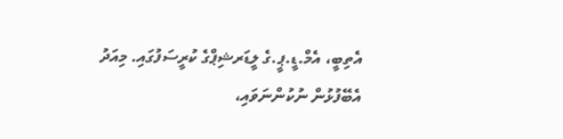އެތިބީ، އެމް.ޑީ.ޕީ.ގެ ލީޑަރޝިޕްގެ ކުރީސަފުގައި. މިއަދު އެބޭފުޅުން ނުކުންނަވައި،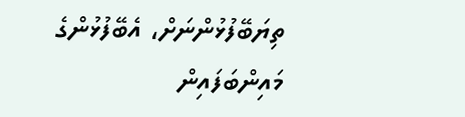ތިޔަބޭފުޅުންނަށް، އެބޭފުޅުންގެ މައިންބަފައިން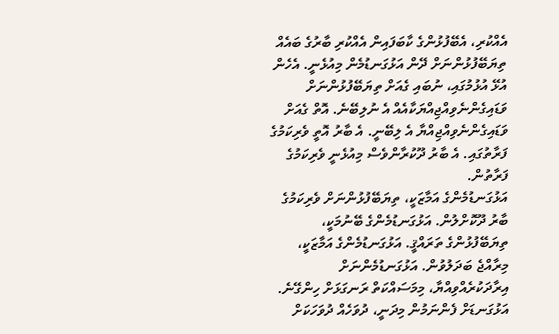އެއްކުރި، އެބޭފުޅުންގެ ކާބަފައިން އެއްކުރި ބާރުގެ ބައެއް ތިޔަބޭފުޅުންނަށް ދޭން އަޅުގަނޑުމެން މިއުޅެނީ. އެހެން އުޅޭ އުޅުމުގައި، ނުބައި ގެއަށް ތިޔަބޭފުޅުންނަށް ވަޑައިގެންނެވިއްޖިއްޔަކާއެއް އެ ނުލިބޭނެ. އޮތް ގެއަށް ވަޑައިގެންނެވިއްޖިއްޔާ އެ ލިބޭނީ. އެ ބާރު އޮތީ ވެރިކަމުގެ ފަރާތުގައި. އެ ބާރު ދޫކުރާންވެސް މިއުޅެނީ ވެރިކަމުގެ ފަރާތުން.
އަޅުގަނޑުމެންގެ އަމާޒަކީ، ތިޔަބޭފުޅުންނަށް ވެރިކަމުގެ ބާރު ދޫކޮށްލުން. އަޅުގަނޑުމެންގެ ބޭނުމަކީ، ތިޔަބޭފުޅުންގެ ތަރައްޤީ. އަޅުގަނޑުމެންގެ އަމާޒަކީ، މިރާއްޖެ ބަދަލުވުން. އަޅުގަނޑުމެންނަށް އިރާދަކުރެއްވިއްޔާ، މިމަސައްކަތް ރަނގަޅަށް ހިންގޭނެ. އަޅުގަނޑަށް ފެންނަމުން މިދަނީ، ދުވަހެއް ދުވަހަކަށް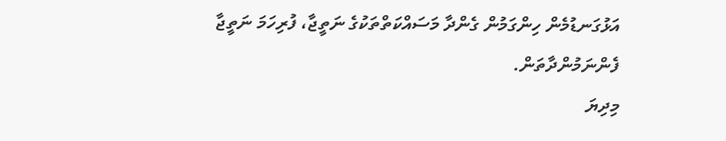އަޅުގަނޑުމެން ހިންގަމުން ގެންދާ މަސައްކަތްތަކުގެ ނަތީޖާ، ފުރިހަމަ ނަތީޖާ ފެންނަމުންދާތަން.
މިދިޔަ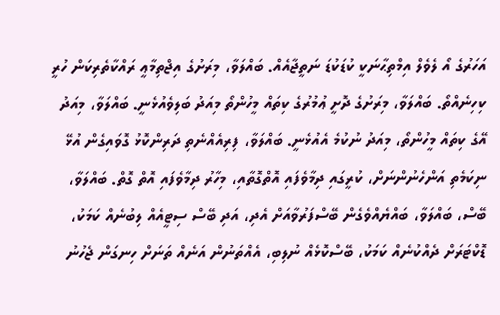އަހަރުގެ އޯ ލެވެލް އިމްތިޙާނަކީ ކުޑަކުޑަ ނަތީޖާއެއް. ބައްލަވާ، މިރަށުގެ އިޖްތިމާޢީ ރައްކާތެރިކަން ހުރީ ކިހިނެއްތޯ. ބައްލަވާ، މިރަށުގެ ދޮށީ ޢުމުރުގެ ކިތައް މީހުންތޯ މިއަދު ބަލިވެއުޅެނީ. ބައްލަވާ، މިއަދު އޭގެ ކިތައް މީހުންތޯ، މިއަދު ނުކުމެ އެއުޅެނީ. ބައްލަވާ، ފިރިއެއްނެތި ދަރިންކޮޅު ގޮވައިގެން އުޅޭ ނިކަމެތި އަންހެނުންނަށް، ކުރީގައި ދިމާވެފައި އޮތްގޮތާއި، މިހާރު ދިމާވެފައި އޮތް ގޮތް. ބައްލަވާ، ބޭސް، ބައްލަވާ، ބައްޔެއްވެގެން ބޭސްފަރުވާއަށް އެދި، އަދި ބޭސް ސިޓީއެއް ލިބުނެއް ކަމަކު، ޑޮކްޓަރަށް ދެއްކުނެއް ކަމަކު، ބޭސްކޮޅެއް ނުލިބި، އެއްތަނުން އަނެއް ތަނަށް ހިނގަން ޖެހުނު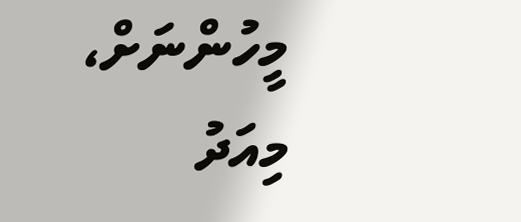މީހުންނަށް، މިއަދު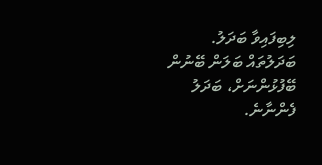ލިބިފައިވާ ބަދަލު. ބަދަލުތައް ބަލަން ބޭނުން ބޭފުޅުންނަށް، ބަދަލު ފެންނާނެ.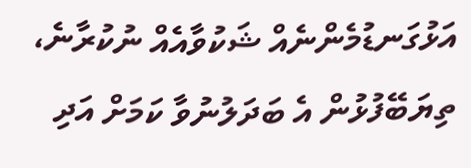އަޅުގަނޑުމެންނެއް ޝަކުވާއެއް ނުކުރާނެ، ތިޔަބޭފުޅުން އެ ބަދަލުނުވާ ކަމަށް އަދި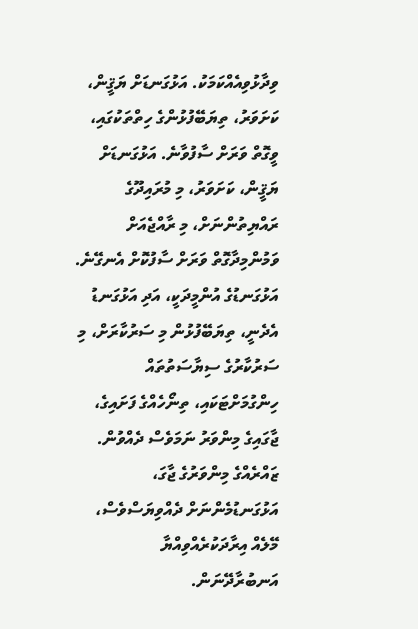ވިދާޅުވިއެއްކަމަކު. އަޅުގަނޑަށް ޔަޤީން، ކަށަވަރު، ތިޔަބޭފުޅުންގެ ހިތްތަކުގައި، ވީގޮތް ވަރަށް ސާފުވާނެ. އަޅުގަނޑަށް ޔަޤީން، ކަށަވަރު، މި މުރައިދޫގެ ރައްޔިތުންނަށް، މި ރާއްޖެއަށް ވަމުންމިދާގޮތް ވަރަށް ސާފުކޮށް އެނގޭނެ.
އަޅުގަނޑުގެ އުންމީދަކީ، އަދި އަޅުގަނޑު އެދެނީ، ތިޔަބޭފުޅުން މި ސަރުކާރަށް، މި ސަރުކާރުގެ ސިޔާސަތުތައް ހިންގުމަށްޓަކައި، ތިނޯހެއްގެ ފަށައިގެ، ޖާގައިގެ މިންވަރު ނަމަވެސް ދެއްވުން. ޒައްރެއްގެ މިންވަރުގެ ޖާގަ، އަޅުގަނޑުމެންނަށް ދެއްވިޔަސްވެސް، މޭލެއް އިރާދަކުރެއްވިއްޔާ އަނބުރާދޭނަން.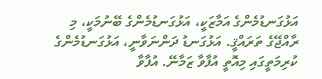އަޅުގަނޑުމެންގެ އަމާޒަކީ، އަޅުގަނޑުމެންގެ ބޭނުމަކީ، މި ރާއްޖޭގެ ތަރައްޤީ. އަޅުގަނޑު ދަންނަވާނީ، އަޅުގަނޑުމެންގެ ކުރިމަތީގައި މިއޮތީ އުފާވާ ޒަމާނޭ. އުފާވާ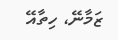ޒަމާނޭ، ހިތާއޭ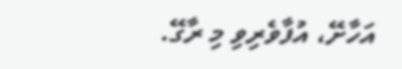އަހާށޭ، އުފާވެރިވި މި ރާގޭ.